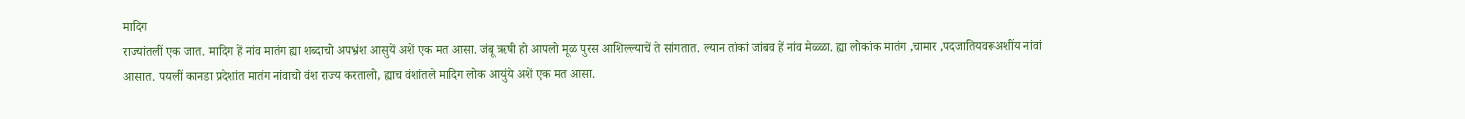मादिग
राज्यांतलीं एक जात. मादिग हें नांव मातंग ह्या शब्दाचो अपभ्रंश आसुयें अशें एक मत आसा. जंबू ऋषी हो आपलो मूळ पुरस आशिल्ल्याचें ते सांगतात. ल्यान तांकां जांबव हें नांव मेळ्ळा. ह्या लोकांक मातंग ,चामार ,पदजातियवरूअशींय नांवां आसात. पयलीं कानडा प्रदेशांत मातंग नांवाचो वंश राज्य करतालो, ह्याच वंशांतले मादिग लोक आयुंये अशें एक मत आसा.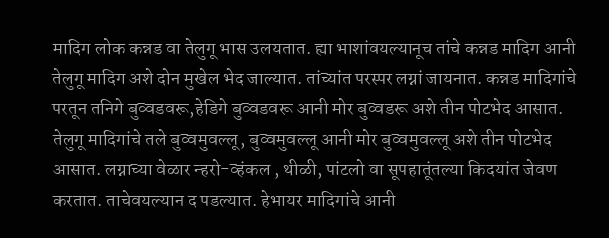मादिग लोक कन्नड वा तेलुगू भास उलयतात. ह्या भाशांवयल्यानूच तांचे कन्नड मादिग आनी तेलुगू मादिग अशे दोन मुखेल भेद जाल्यात. तांच्यांत परस्पर लग्नां जायनात. कन्नड मादिगांचे परतून तनिगे बुव्वडवरू,हेडिगे बुव्वडवरू आनी मोर बुव्वडरू अशे तीन पोटभेद आसात. तेलुगू मादिगांचे तले बुव्वमुवल्लू, बुव्वमुवल्लू आनी मोर बुव्वमुवल्लू अशे तीन पोटभेद आसात. लग्नाच्या वेळार न्हरो-व्हंकल , थीळी, पांटलो वा सूपहातूंतल्या किदयांत जेवण करतात. ताचेवयल्यान द पडल्यात. हेभायर मादिगांचे आनी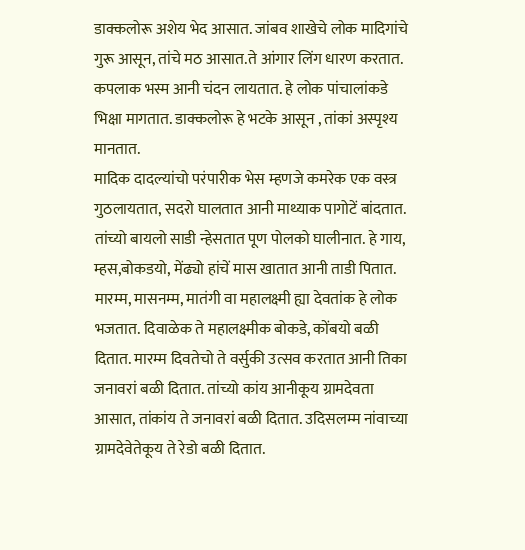डाक्कलोरू अशेय भेद आसात. जांबव शाखेचे लोक मादिगांचे गुरू आसून, तांचे मठ आसात.ते आंगार लिंग धारण करतात. कपलाक भस्म आनी चंदन लायतात. हे लोक पांचालांकडे भिक्षा मागतात. डाक्कलोरू हे भटके आसून , तांकां अस्पृश्य मानतात.
मादिक दादल्यांचो परंपारीक भेस म्हणजे कमरेक एक वस्त्र गुठलायतात, सदरो घालतात आनी माथ्याक पागोटें बांदतात. तांच्यो बायलो साडी न्हेसतात पूण पोलको घालीनात. हे गाय, म्हस,बोकडयो, मेंढ्यो हांचें मास खातात आनी ताडी पितात. मारम्म, मासनम्म, मातंगी वा महालक्ष्मी ह्या देवतांक हे लोक भजतात. दिवाळेक ते महालक्ष्मीक बोकडे, कोंबयो बळी दितात. मारम्म दिवतेचो ते वर्सुकी उत्सव करतात आनी तिका जनावरां बळी दितात. तांच्यो कांय आनीकूय ग्रामदेवता आसात, तांकांय ते जनावरां बळी दितात. उदिसलम्म नांवाच्या ग्रामदेवेतेकूय ते रेडो बळी दितात.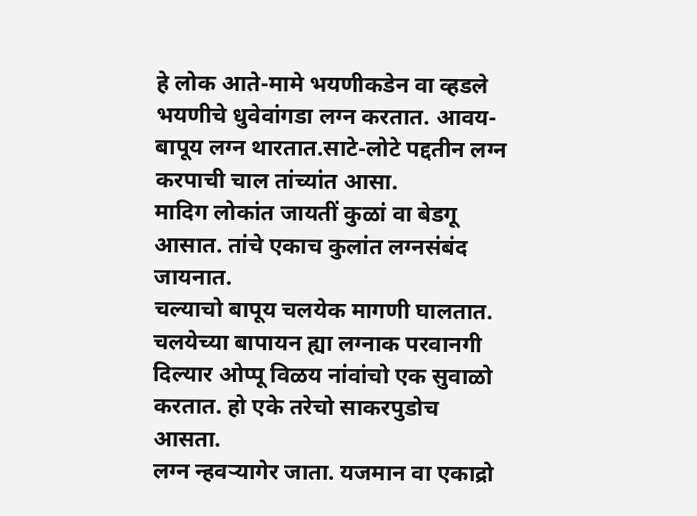हे लोक आते-मामे भयणीकडेन वा व्हडले भयणीचे धुवेवांगडा लग्न करतात. आवय- बापूय लग्न थारतात.साटे-लोटे पद्दतीन लग्न करपाची चाल तांच्यांत आसा.
मादिग लोकांत जायतीं कुळां वा बेडगू आसात. तांचे एकाच कुलांत लग्नसंबंद जायनात.
चल्याचो बापूय चलयेक मागणी घालतात. चलयेच्या बापायन ह्या लग्नाक परवानगी दिल्यार ओप्पू विळय नांवांचो एक सुवाळो करतात. हो एके तरेचो साकरपुडोच आसता.
लग्न न्हवऱ्यागेर जाता. यजमान वा एकाद्रो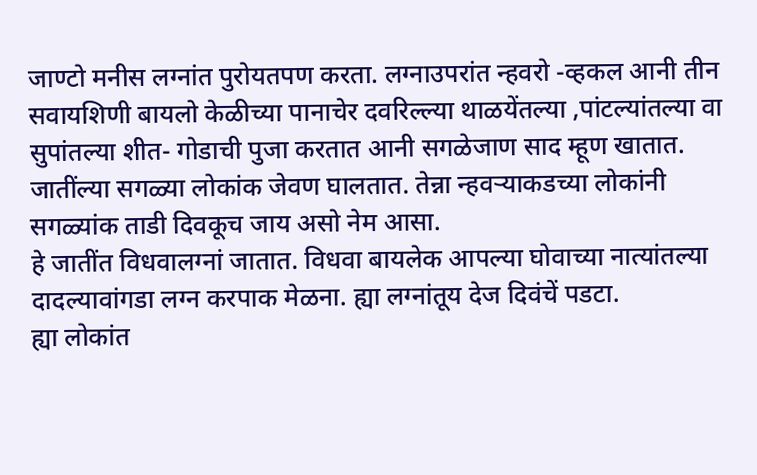जाण्टो मनीस लग्नांत पुरोयतपण करता. लग्नाउपरांत न्हवरो -व्हकल आनी तीन सवायशिणी बायलो केळीच्या पानाचेर दवरिल्ल्या थाळयेंतल्या ,पांटल्यांतल्या वा सुपांतल्या शीत- गोडाची पुजा करतात आनी सगळेजाण साद म्हूण खातात. जातींल्या सगळ्या लोकांक जेवण घालतात. तेन्ना न्हवऱ्याकडच्या लोकांनी सगळ्यांक ताडी दिवकूच जाय असो नेम आसा.
हे जातींत विधवालग्नां जातात. विधवा बायलेक आपल्या घोवाच्या नात्यांतल्या दादल्यावांगडा लग्न करपाक मेळना. ह्या लग्नांतूय देज दिवंचें पडटा.
ह्या लोकांत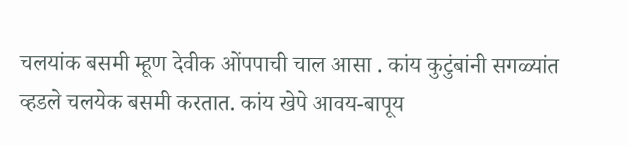चलयांक बसमी म्हूण देवीक ओंपपाची चाल आसा . कांय कुटुंबांनी सगळ्यांत व्हडले चलयेक बसमी करतात. कांय खेपे आवय-बापूय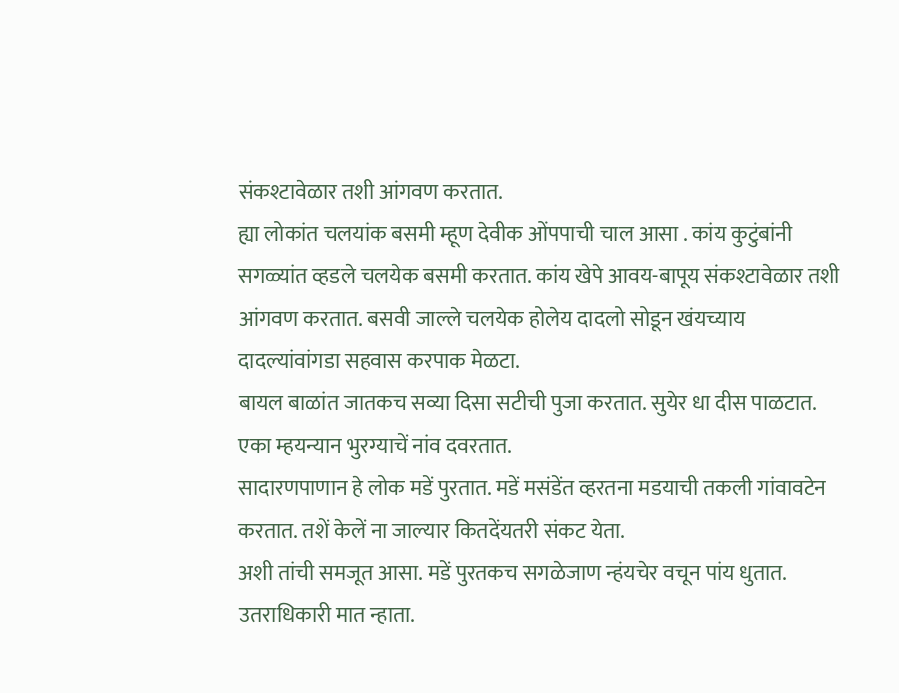संकश्टावेळार तशी आंगवण करतात.
ह्या लोकांत चलयांक बसमी म्हूण देवीक ओंपपाची चाल आसा . कांय कुटुंबांनी सगळ्यांत व्हडले चलयेक बसमी करतात. कांय खेपे आवय-बापूय संकश्टावेळार तशी आंगवण करतात. बसवी जाल्ले चलयेक होलेय दादलो सोडून खंयच्याय दादल्यांवांगडा सहवास करपाक मेळटा.
बायल बाळांत जातकच सव्या दिसा सटीची पुजा करतात. सुयेर धा दीस पाळटात. एका म्हयन्यान भुरग्याचें नांव दवरतात.
सादारणपाणान हे लोक मडें पुरतात. मडें मसंडेंत व्हरतना मडयाची तकली गांवावटेन करतात. तशें केलें ना जाल्यार कितदेंयतरी संकट येता.
अशी तांची समजूत आसा. मडें पुरतकच सगळेजाण न्हंयचेर वचून पांय धुतात. उतराधिकारी मात न्हाता.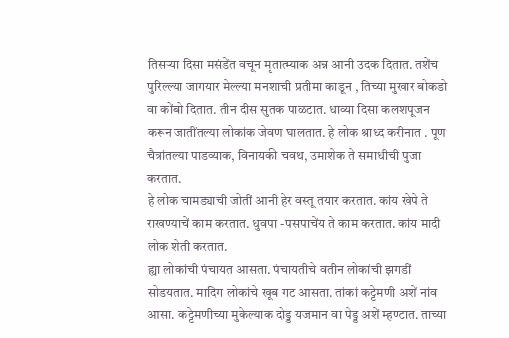तिसऱ्या दिसा मसंडेंत वचून मृतात्म्याक अन्न आनी उदक दितात. तशेंच पुरिल्ल्या जागयार मेल्ल्या मनशाची प्रतीमा काडून , तिच्या मुखार बोकडो वा कोंबो दितात. तीन दीस सुतक पाळटात. धाव्या दिसा कलशपूजन करून जातींतल्या लोकांक जेवण घालतात. हे लोक श्राध्द करीनात . पूण चैत्रांतल्या पाडव्याक, विनायकी चवथ, उमाशेक ते समाधीची पुजा करतात.
हे लोक चामड्याची जोतीं आनी हेर वस्तू तयार करतात. कांय खेपे ते राखण्याचें काम करतात. धुवपा -पसपाचेंय ते काम करतात. कांय मादी लोक शेती करतात.
ह्या लोकांची पंचायत आसता. पंचायतीचे वतीन लोकांची झगडीं सोडयतात. मादिग लोकांचे खूब गट आसता. तांकां कट्टेमणी अशें नांव आसा. कट्टेमणीच्या मुकेल्याक दोड्ड यजमान वा पेड्ड अशें म्हण्टात. ताच्या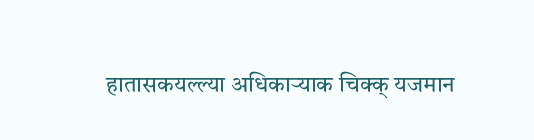हातासकयल्ल्या अधिकाऱ्याक चिक्क् यजमान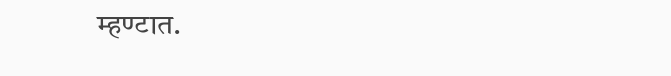म्हण्टात.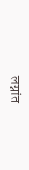लग्नांत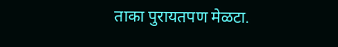ताका पुरायतपण मेळटा.